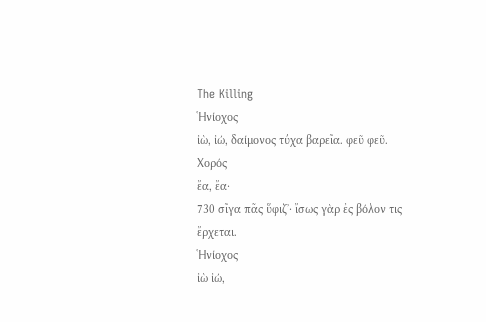The Killing
Ἡνίοχος
ἰὼ, ἰώ, δαίμονος τύχα βαρεῖα. φεῦ φεῦ.
Χορός
ἔα, ἔα·
730 σῖγα πᾶς ὕφιζʼ· ἴσως γὰρ ἐς βόλον τις ἔρχεται.
Ἡνίοχος
ἰὼ ἰώ,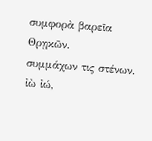συμφορὰ βαρεῖα Θρῃκῶν.
συμμάχων τις στένων.
ἰὼ ἰώ,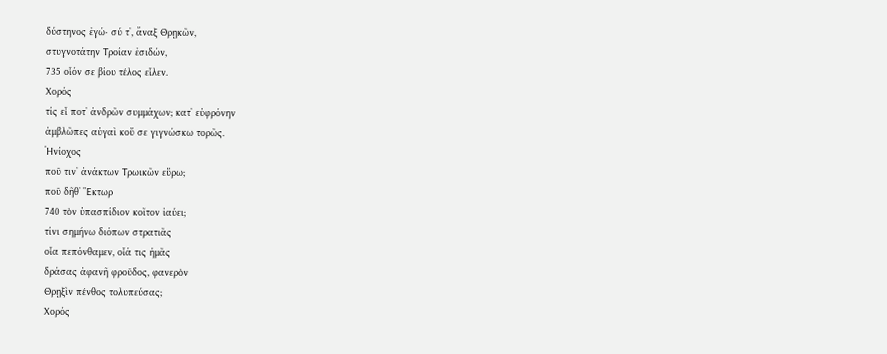δύστηνος ἐγώ· σύ τʼ, ἄναξ Θρῃκῶν,
στυγνοτάτην Τροίαν ἐσιδών,
735 οἷόν σε βίου τέλος εἷλεν.
Χορός
τίς εἶ ποτʼ ἀνδρῶν συμμάχων; κατʼ εὐφρόνην
ἀμβλῶπες αὐγαὶ κοὔ σε γιγνώσκω τορῶς.
Ἡνίοχος
ποῦ τινʼ ἀνάκτων Τρωικῶν εὕρω;
ποῦ δῆθʼ Ἕκτωρ
740 τὸν ὑπασπίδιον κοῖτον ἰαύει;
τίνι σημήνω διόπων στρατιᾶς
οἷα πεπόνθαμεν, οἷά τις ἡμᾶς
δράσας ἀφανῆ φροῦδος, φανερὸν
Θρῃξὶν πένθος τολυπεύσας;
Χορός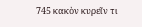745 κακὸν κυρεῖν τι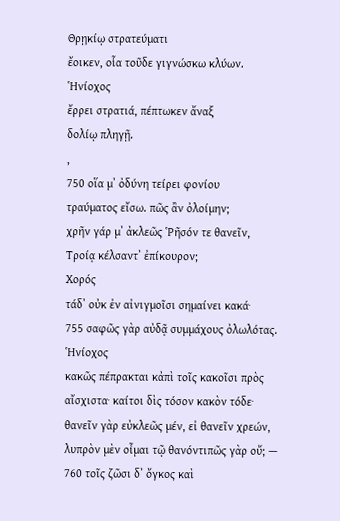Θρῃκίῳ στρατεύματι
ἔοικεν, οἷα τοῦδε γιγνώσκω κλύων.
Ἡνίοχος
ἔρρει στρατιά, πέπτωκεν ἄναξ
δολίῳ πληγῇ.
,
750 οἵα μʼ ὀδύνη τείρει φονίου
τραύματος εἴσω. πῶς ἂν ὀλοίμην;
χρῆν γάρ μʼ ἀκλεῶς Ῥῆσόν τε θανεῖν,
Τροίᾳ κέλσαντʼ ἐπίκουρον;
Χορός
τάδʼ οὐκ ἐν αἰνιγμοῖσι σημαίνει κακά·
755 σαφῶς γὰρ αὐδᾷ συμμάχους ὀλωλότας.
Ἡνίοχος
κακῶς πέπρακται κἀπὶ τοῖς κακοῖσι πρὸς
αἴσχιστα· καίτοι δὶς τόσον κακὸν τόδε·
θανεῖν γὰρ εὐκλεῶς μέν, εἰ θανεῖν χρεών,
λυπρὸν μὲν οἶμαι τῷ θανόντιπῶς γὰρ οὔ; —
760 τοῖς ζῶσι δʼ ὄγκος καὶ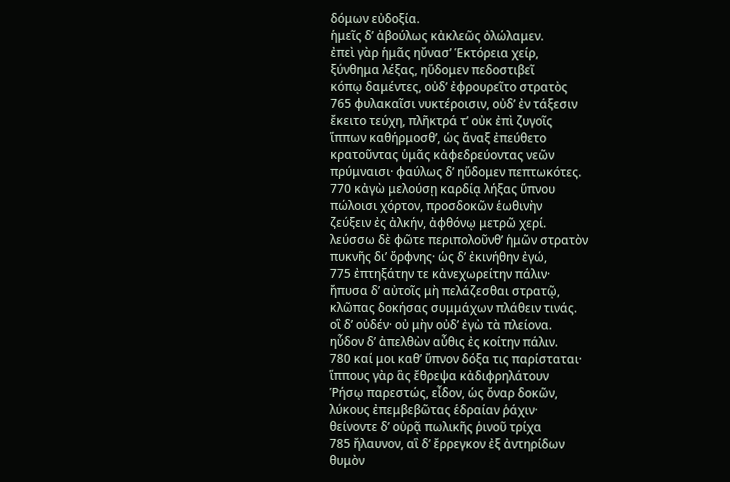δόμων εὐδοξία.
ἡμεῖς δʼ ἀβούλως κἀκλεῶς ὀλώλαμεν.
ἐπεὶ γὰρ ἡμᾶς ηὔνασʼ Ἑκτόρεια χείρ,
ξύνθημα λέξας, ηὕδομεν πεδοστιβεῖ
κόπῳ δαμέντες, οὐδʼ ἐφρουρεῖτο στρατὸς
765 φυλακαῖσι νυκτέροισιν, οὐδʼ ἐν τάξεσιν
ἔκειτο τεύχη, πλῆκτρά τʼ οὐκ ἐπὶ ζυγοῖς
ἵππων καθήρμοσθʼ, ὡς ἄναξ ἐπεύθετο
κρατοῦντας ὑμᾶς κἀφεδρεύοντας νεῶν
πρύμναισι· φαύλως δʼ ηὕδομεν πεπτωκότες.
770 κἀγὼ μελούσῃ καρδίᾳ λήξας ὕπνου
πώλοισι χόρτον, προσδοκῶν ἑωθινὴν
ζεύξειν ἐς ἀλκήν, ἀφθόνῳ μετρῶ χερί.
λεύσσω δὲ φῶτε περιπολοῦνθʼ ἡμῶν στρατὸν
πυκνῆς διʼ ὄρφνης· ὡς δʼ ἐκινήθην ἐγώ,
775 ἐπτηξάτην τε κἀνεχωρείτην πάλιν·
ἤπυσα δʼ αὐτοῖς μὴ πελάζεσθαι στρατῷ,
κλῶπας δοκήσας συμμάχων πλάθειν τινάς.
οἳ δʼ οὐδέν· οὐ μὴν οὐδʼ ἐγὼ τὰ πλείονα.
ηὗδον δʼ ἀπελθὼν αὖθις ἐς κοίτην πάλιν.
780 καί μοι καθʼ ὕπνον δόξα τις παρίσταται·
ἵππους γὰρ ἃς ἔθρεψα κἀδιφρηλάτουν
Ῥήσῳ παρεστώς, εἶδον, ὡς ὄναρ δοκῶν,
λύκους ἐπεμβεβῶτας ἑδραίαν ῥάχιν·
θείνοντε δʼ οὐρᾷ πωλικῆς ῥινοῦ τρίχα
785 ἤλαυνον, αἳ δʼ ἔρρεγκον ἐξ ἀντηρίδων
θυμὸν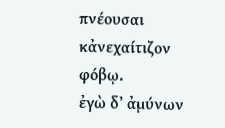πνέουσαι κἀνεχαίτιζον φόβῳ.
ἐγὼ δʼ ἀμύνων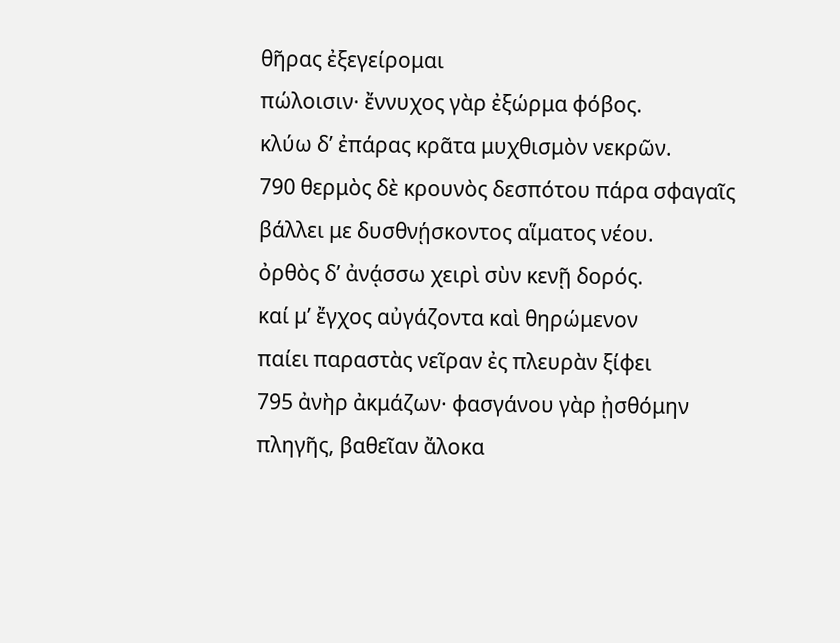θῆρας ἐξεγείρομαι
πώλοισιν· ἔννυχος γὰρ ἐξώρμα φόβος.
κλύω δʼ ἐπάρας κρᾶτα μυχθισμὸν νεκρῶν.
790 θερμὸς δὲ κρουνὸς δεσπότου πάρα σφαγαῖς
βάλλει με δυσθνῄσκοντος αἵματος νέου.
ὀρθὸς δʼ ἀνᾴσσω χειρὶ σὺν κενῇ δορός.
καί μʼ ἔγχος αὐγάζοντα καὶ θηρώμενον
παίει παραστὰς νεῖραν ἐς πλευρὰν ξίφει
795 ἀνὴρ ἀκμάζων· φασγάνου γὰρ ᾐσθόμην
πληγῆς, βαθεῖαν ἄλοκα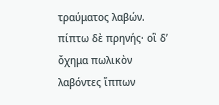τραύματος λαβών.
πίπτω δὲ πρηνής· οἳ δʼ ὄχημα πωλικὸν
λαβόντες ἵππων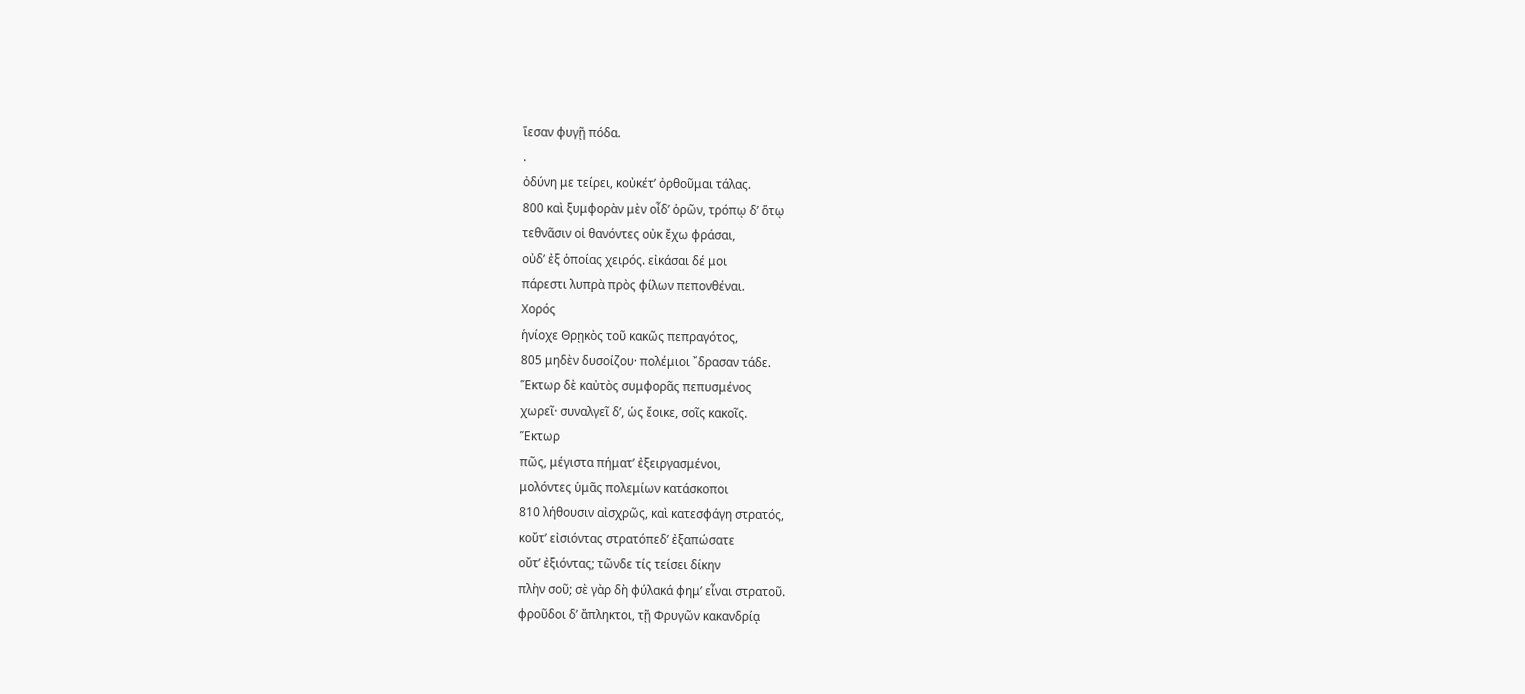ἵεσαν φυγῇ πόδα.
.
ὀδύνη με τείρει, κοὐκέτʼ ὀρθοῦμαι τάλας.
800 καὶ ξυμφορὰν μὲν οἶδʼ ὁρῶν, τρόπῳ δʼ ὅτῳ
τεθνᾶσιν οἱ θανόντες οὐκ ἔχω φράσαι,
οὐδʼ ἐξ ὁποίας χειρός. εἰκάσαι δέ μοι
πάρεστι λυπρὰ πρὸς φίλων πεπονθέναι.
Χορός
ἡνίοχε Θρῃκὸς τοῦ κακῶς πεπραγότος,
805 μηδὲν δυσοίζου· πολέμιοι ῎δρασαν τάδε.
Ἕκτωρ δὲ καὐτὸς συμφορᾶς πεπυσμένος
χωρεῖ· συναλγεῖ δʼ, ὡς ἔοικε, σοῖς κακοῖς.
Ἕκτωρ
πῶς, μέγιστα πήματʼ ἐξειργασμένοι,
μολόντες ὑμᾶς πολεμίων κατάσκοποι
810 λήθουσιν αἰσχρῶς, καὶ κατεσφάγη στρατός,
κοὔτʼ εἰσιόντας στρατόπεδʼ ἐξαπώσατε
οὔτʼ ἐξιόντας; τῶνδε τίς τείσει δίκην
πλὴν σοῦ; σὲ γὰρ δὴ φύλακά φημʼ εἶναι στρατοῦ.
φροῦδοι δʼ ἄπληκτοι, τῇ Φρυγῶν κακανδρίᾳ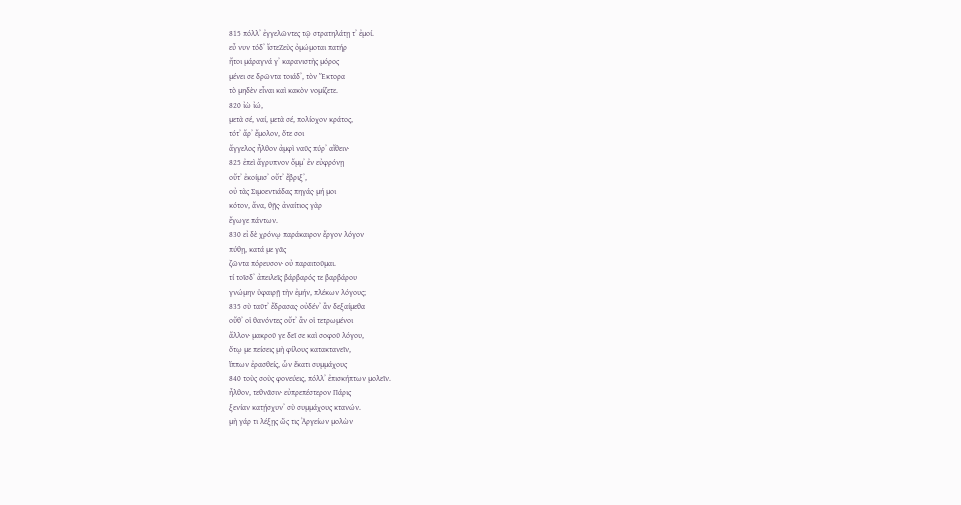815 πόλλʼ ἐγγελῶντες τῷ στρατηλάτῃ τʼ ἐμοί.
εὖ νυν τόδʼ ἴστεΖεὺς ὀμώμοται πατήρ
ἤτοι μάραγνά γʼ καρανιστὴς μόρος
μένει σε δρῶντα τοιάδʼ, τὸν Ἕκτορα
τὸ μηδὲν εἶναι καὶ κακὸν νομίζετε.
820 ἰὼ ἰώ,
μετὰ σέ, ναί, μετὰ σέ, πολίοχον κράτος,
τότʼ ἄρʼ ἔμολον, ὅτε σοι
ἄγγελος ἦλθον ἀμφὶ ναῦς πύρʼ αἴθειν·
825 ἐπεὶ ἄγρυπνον ὄμμʼ ἐν εὐφρόνῃ
οὔτʼ ἐκοίμισʼ οὔτʼ ἔβριξʼ,
οὐ τὰς Σιμοεντιάδας πηγάς· μή μοι
κότον, ἄνα, θῇς· ἀναίτιος γὰρ
ἔγωγε πάντων.
830 εἰ δὲ χρόνῳ παράκαιρον ἔργον λόγον
πύθῃ, κατά με γᾶς
ζῶντα πόρευσον· οὐ παραιτοῦμαι.
τί τοῖσδʼ ἀπειλεῖς βάρβαρός τε βαρβάρου
γνώμην ὑφαιρῇ τὴν ἐμήν, πλέκων λόγους;
835 σὺ ταῦτʼ ἔδρασας· οὐδένʼ ἂν δεξαίμεθα
οὔθʼ οἱ θανόντες οὔτʼ ἂν οἱ τετρωμένοι
ἄλλον· μακροῦ γε δεῖ σε καὶ σοφοῦ λόγου,
ὅτῳ με πείσεις μὴ φίλους κατακτανεῖν,
ἵππων ἐρασθείς, ὧν ἕκατι συμμάχους
840 τοὺς σοὺς φονεύεις, πόλλʼ ἐπισκήπτων μολεῖν.
ἦλθον, τεθνᾶσιν· εὐπρεπέστερον Πάρις
ξενίαν κατῄσχυνʼ σὺ συμμάχους κτανών.
μὴ γάρ τι λέξῃς ὥς τις Ἀργείων μολὼν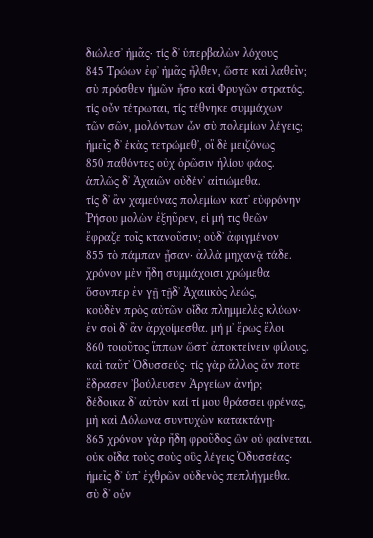διώλεσʼ ἡμᾶς· τίς δʼ ὑπερβαλὼν λόχους
845 Τρώων ἐφʼ ἡμᾶς ἦλθεν, ὥστε καὶ λαθεῖν;
σὺ πρόσθεν ἡμῶν ἧσο καὶ Φρυγῶν στρατός.
τίς οὖν τέτρωται, τίς τέθνηκε συμμάχων
τῶν σῶν, μολόντων ὧν σὺ πολεμίων λέγεις;
ἡμεῖς δʼ ἑκὰς τετρώμεθʼ, οἳ δὲ μειζόνως
850 παθόντες οὐχ ὁρῶσιν ἡλίου φάος.
ἁπλῶς δʼ Ἀχαιῶν οὐδένʼ αἰτιώμεθα.
τίς δʼ ἂν χαμεύνας πολεμίων κατʼ εὐφρόνην
Ῥήσου μολὼν ἐξηῦρεν, εἰ μή τις θεῶν
ἔφραζε τοῖς κτανοῦσιν; οὐδʼ ἀφιγμένον
855 τὸ πάμπαν ᾖσαν· ἀλλὰ μηχανᾷ τάδε.
χρόνον μὲν ἤδη συμμάχοισι χρώμεθα
ὅσονπερ ἐν γῇ τῇδʼ Ἀχαιικὸς λεώς,
κοὐδὲν πρὸς αὐτῶν οἶδα πλημμελὲς κλύων·
ἐν σοὶ δʼ ἂν ἀρχοίμεσθα. μή μʼ ἔρως ἕλοι
860 τοιοῦτος ἵππων ὥστʼ ἀποκτείνειν φίλους.
καὶ ταῦτʼ Ὀδυσσεύς· τίς γὰρ ἄλλος ἄν ποτε
ἔδρασεν ʼβούλευσεν Ἀργείων ἀνήρ;
δέδοικα δʼ αὐτὸν καί τί μου θράσσει φρένας,
μὴ καὶ Δόλωνα συντυχὼν κατακτάνῃ·
865 χρόνον γὰρ ἤδη φροῦδος ὢν οὐ φαίνεται.
οὐκ οἶδα τοὺς σοὺς οὓς λέγεις Ὀδυσσέας·
ἡμεῖς δʼ ὑπʼ ἐχθρῶν οὐδενὸς πεπλήγμεθα.
σὺ δʼ οὖν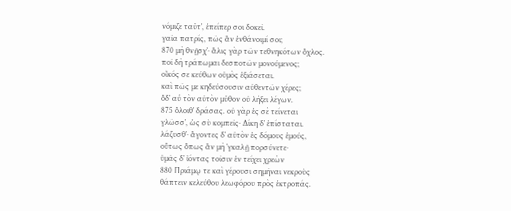νόμιζε ταῦτʼ, ἐπείπερ σοι δοκεῖ.
γαῖα πατρίς, πῶς ἂν ἐνθάνοιμί σοι;
870 μὴ θνῇσχʼ· ἅλις γὰρ τῶν τεθνηκότων ὄχλος.
ποῖ δὴ τράπωμαι δεσποτῶν μονούμενος;
οἶκός σε κεύθων οὑμὸς ἐξιάσεται.
καὶ πῶς με κηδεύσουσιν αὐθεντῶν χέρες;
ὅδʼ αὖ τὸν αὐτὸν μῦθον οὐ λήξει λέγων.
875 ὄλοιθʼ δράσας. οὐ γὰρ ἐς σὲ τείνεται
γλῶσσʼ, ὡς σὺ κομπεῖς· Δίκη δʼ ἐπίσταται.
λάζυσθʼ· ἄγοντες δʼ αὐτὸν ἐς δόμους ἐμούς,
οὕτως ὅπως ἂν μὴ ʼγκαλῇ πορσύνετε·
ὑμᾶς δʼ ἰόντας τοῖσιν ἐν τείχει χρεὼν
880 Πριάμῳ τε καὶ γέρουσι σημῆναι νεκροὺς
θάπτειν κελεύθου λεωφόρου πρὸς ἐκτροπάς.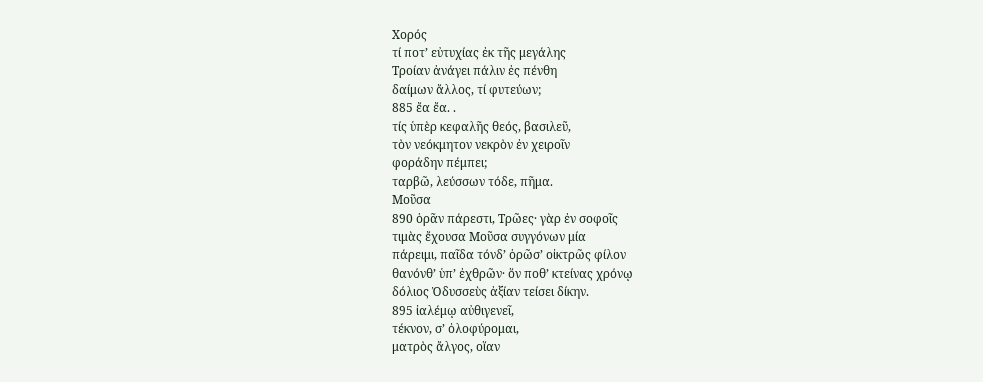Χορός
τί ποτʼ εὐτυχίας ἐκ τῆς μεγάλης
Τροίαν ἀνάγει πάλιν ἐς πένθη
δαίμων ἄλλος, τί φυτεύων;
885 ἔα ἔα. .
τίς ὑπὲρ κεφαλῆς θεός, βασιλεῦ,
τὸν νεόκμητον νεκρὸν ἐν χειροῖν
φοράδην πέμπει;
ταρβῶ, λεύσσων τόδε, πῆμα.
Μοῦσα
890 ὁρᾶν πάρεστι, Τρῶες· γὰρ ἐν σοφοῖς
τιμὰς ἔχουσα Μοῦσα συγγόνων μία
πάρειμι, παῖδα τόνδʼ ὁρῶσʼ οἰκτρῶς φίλον
θανόνθʼ ὑπʼ ἐχθρῶν· ὅν ποθʼ κτείνας χρόνῳ
δόλιος Ὀδυσσεὺς ἀξίαν τείσει δίκην.
895 ἰαλέμῳ αὐθιγενεῖ,
τέκνον, σʼ ὀλοφύρομαι,
ματρὸς ἄλγος, οἵαν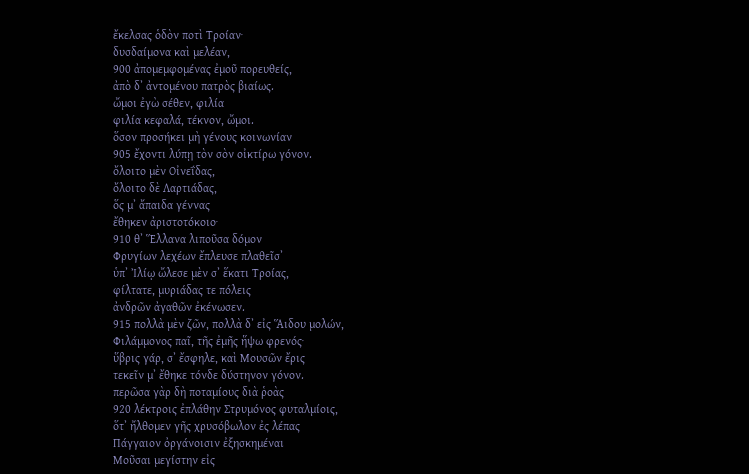ἔκελσας ὁδὸν ποτὶ Τροίαν·
δυσδαίμονα καὶ μελέαν,
900 ἀπομεμφομένας ἐμοῦ πορευθείς,
ἀπὸ δʼ ἀντομένου πατρὸς βιαίως.
ὤμοι ἐγὼ σέθεν, φιλία
φιλία κεφαλά, τέκνον, ὤμοι.
ὅσον προσήκει μὴ γένους κοινωνίαν
905 ἔχοντι λύπῃ τὸν σὸν οἰκτίρω γόνον.
ὄλοιτο μὲν Οἰνεΐδας,
ὄλοιτο δὲ Λαρτιάδας,
ὅς μʼ ἄπαιδα γέννας
ἔθηκεν ἀριστοτόκοιο·
910 θʼ Ἕλλανα λιποῦσα δόμον
Φρυγίων λεχέων ἔπλευσε πλαθεῖσʼ
ὑπʼ Ἰλίῳ ὤλεσε μὲν σʼ ἕκατι Τροίας,
φίλτατε, μυριάδας τε πόλεις
ἀνδρῶν ἀγαθῶν ἐκένωσεν.
915 πολλὰ μὲν ζῶν, πολλὰ δʼ εἰς Ἅιδου μολών,
Φιλάμμονος παῖ, τῆς ἐμῆς ἥψω φρενός·
ὕβρις γάρ, σʼ ἔσφηλε, καὶ Μουσῶν ἔρις
τεκεῖν μʼ ἔθηκε τόνδε δύστηνον γόνον.
περῶσα γὰρ δὴ ποταμίους διὰ ῥοὰς
920 λέκτροις ἐπλάθην Στρυμόνος φυταλμίοις,
ὅτʼ ἤλθομεν γῆς χρυσόβωλον ἐς λέπας
Πάγγαιον ὀργάνοισιν ἐξησκημέναι
Μοῦσαι μεγίστην εἰς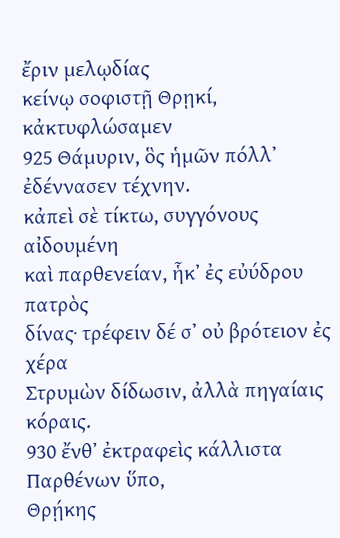ἔριν μελῳδίας
κείνῳ σοφιστῇ Θρῃκί, κἀκτυφλώσαμεν
925 Θάμυριν, ὃς ἡμῶν πόλλʼ ἐδέννασεν τέχνην.
κἀπεὶ σὲ τίκτω, συγγόνους αἰδουμένη
καὶ παρθενείαν, ἧκʼ ἐς εὐύδρου πατρὸς
δίνας· τρέφειν δέ σʼ οὐ βρότειον ἐς χέρα
Στρυμὼν δίδωσιν, ἀλλὰ πηγαίαις κόραις.
930 ἔνθʼ ἐκτραφεὶς κάλλιστα Παρθένων ὕπο,
Θρῄκης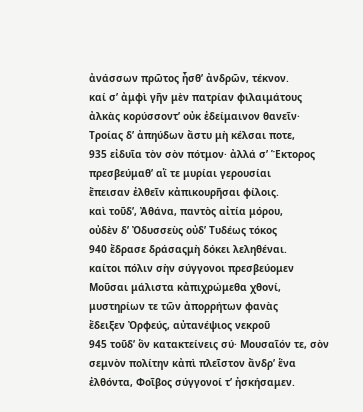ἀνάσσων πρῶτος ἦσθʼ ἀνδρῶν, τέκνον.
καί σʼ ἀμφὶ γῆν μὲν πατρίαν φιλαιμάτους
ἀλκὰς κορύσσοντʼ οὐκ ἐδείμαινον θανεῖν·
Τροίας δʼ ἀπηύδων ἄστυ μὴ κέλσαι ποτε,
935 εἰδυῖα τὸν σὸν πότμον· ἀλλά σʼ Ἕκτορος
πρεσβεύμαθʼ αἵ τε μυρίαι γερουσίαι
ἔπεισαν ἐλθεῖν κἀπικουρῆσαι φίλοις.
καὶ τοῦδʼ, Ἀθάνα, παντὸς αἰτία μόρου,
οὐδὲν δʼ Ὀδυσσεὺς οὐδʼ Τυδέως τόκος
940 ἔδρασε δράσαςμὴ δόκει λεληθέναι.
καίτοι πόλιν σὴν σύγγονοι πρεσβεύομεν
Μοῦσαι μάλιστα κἀπιχρώμεθα χθονί,
μυστηρίων τε τῶν ἀπορρήτων φανὰς
ἔδειξεν Ὀρφεύς, αὐτανέψιος νεκροῦ
945 τοῦδʼ ὃν κατακτείνεις σύ· Μουσαῖόν τε, σὸν
σεμνὸν πολίτην κἀπὶ πλεῖστον ἄνδρʼ ἕνα
ἐλθόντα, Φοῖβος σύγγονοί τʼ ἠσκήσαμεν.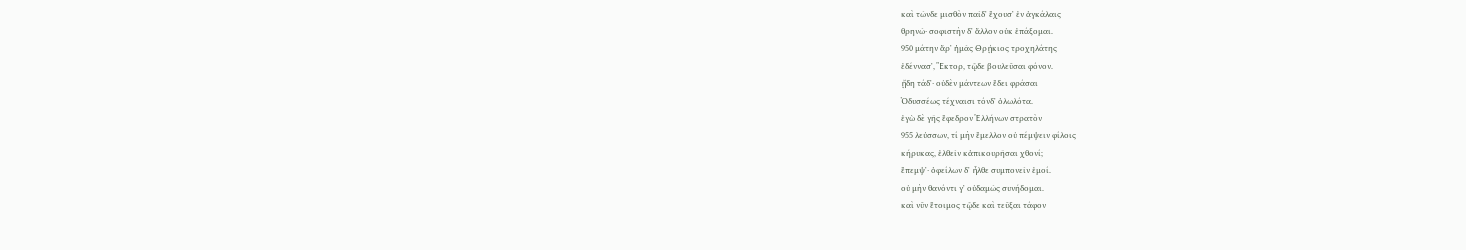καὶ τῶνδε μισθὸν παῖδʼ ἔχουσʼ ἐν ἀγκάλαις
θρηνῶ· σοφιστὴν δʼ ἄλλον οὐκ ἐπάξομαι.
950 μάτην ἄρʼ ἡμᾶς Θρῄκιος τροχηλάτης
ἐδέννασʼ, Ἕκτορ, τῷδε βουλεῦσαι φόνον.
ᾔδη τάδʼ· οὐδὲν μάντεων ἔδει φράσαι
Ὀδυσσέως τέχναισι τόνδʼ ὀλωλότα.
ἐγὼ δὲ γῆς ἔφεδρον Ἑλλήνων στρατὸν
955 λεύσσων, τί μὴν ἔμελλον οὐ πέμψειν φίλοις
κήρυκας, ἐλθεῖν κἀπικουρῆσαι χθονί;
ἔπεμψʼ· ὀφείλων δʼ ἦλθε συμπονεῖν ἐμοί.
οὐ μὴν θανόντι γʼ οὐδαμῶς συνήδομαι.
καὶ νῦν ἕτοιμος τῷδε καὶ τεῦξαι τάφον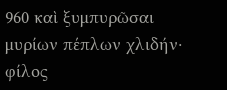960 καὶ ξυμπυρῶσαι μυρίων πέπλων χλιδήν·
φίλος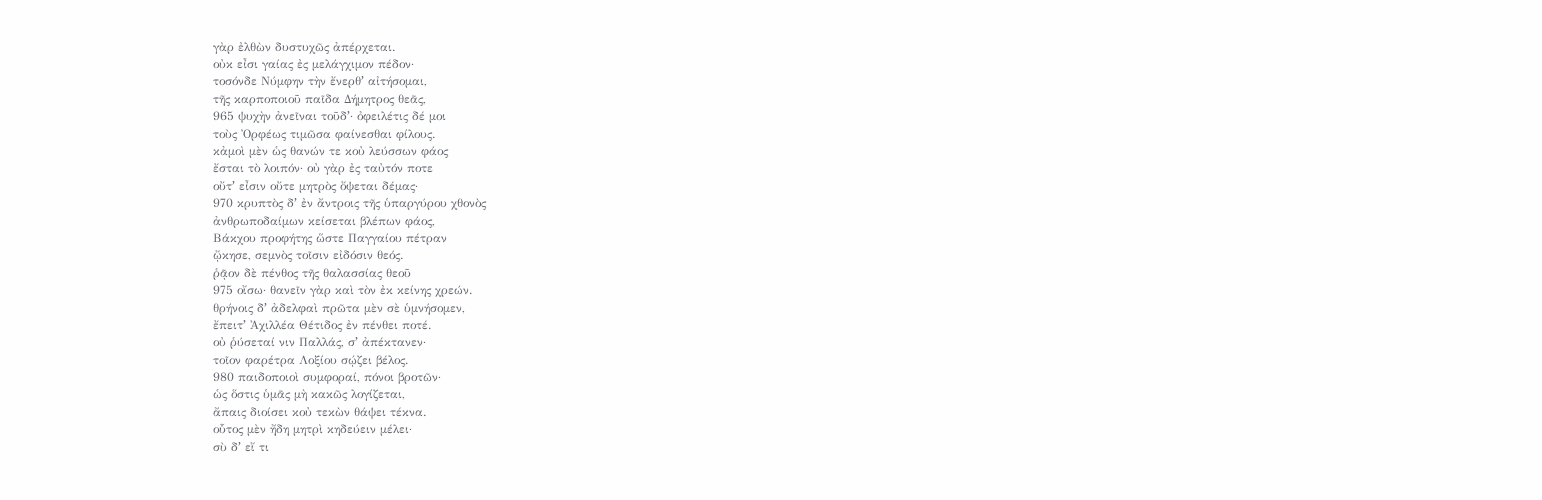γὰρ ἐλθὼν δυστυχῶς ἀπέρχεται.
οὐκ εἶσι γαίας ἐς μελάγχιμον πέδον·
τοσόνδε Νύμφην τὴν ἔνερθʼ αἰτήσομαι,
τῆς καρποποιοῦ παῖδα Δήμητρος θεᾶς,
965 ψυχὴν ἀνεῖναι τοῦδʼ· ὀφειλέτις δέ μοι
τοὺς Ὀρφέως τιμῶσα φαίνεσθαι φίλους.
κἀμοὶ μὲν ὡς θανών τε κοὐ λεύσσων φάος
ἔσται τὸ λοιπόν· οὐ γὰρ ἐς ταὐτόν ποτε
οὔτʼ εἶσιν οὔτε μητρὸς ὄψεται δέμας·
970 κρυπτὸς δʼ ἐν ἄντροις τῆς ὑπαργύρου χθονὸς
ἀνθρωποδαίμων κείσεται βλέπων φάος,
Βάκχου προφήτης ὥστε Παγγαίου πέτραν
ᾤκησε, σεμνὸς τοῖσιν εἰδόσιν θεός.
ῥᾷον δὲ πένθος τῆς θαλασσίας θεοῦ
975 οἴσω· θανεῖν γὰρ καὶ τὸν ἐκ κείνης χρεών.
θρήνοις δʼ ἀδελφαὶ πρῶτα μὲν σὲ ὑμνήσομεν,
ἔπειτʼ Ἀχιλλέα Θέτιδος ἐν πένθει ποτέ.
οὐ ῥύσεταί νιν Παλλάς, σʼ ἀπέκτανεν·
τοῖον φαρέτρα Λοξίου σῴζει βέλος.
980 παιδοποιοὶ συμφοραί, πόνοι βροτῶν·
ὡς ὅστις ὑμᾶς μὴ κακῶς λογίζεται,
ἄπαις διοίσει κοὐ τεκὼν θάψει τέκνα.
οὗτος μὲν ἤδη μητρὶ κηδεύειν μέλει·
σὺ δʼ εἴ τι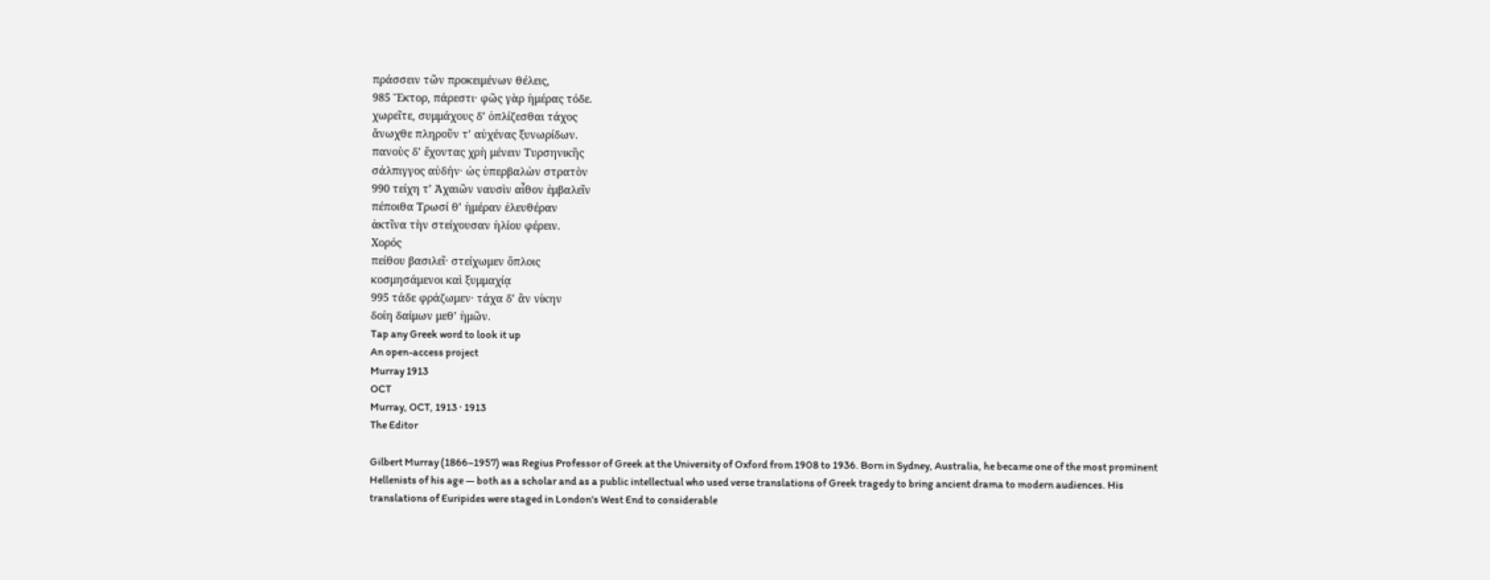πράσσειν τῶν προκειμένων θέλεις,
985 Ἕκτορ, πάρεστι· φῶς γὰρ ἡμέρας τόδε.
χωρεῖτε, συμμάχους δʼ ὁπλίζεσθαι τάχος
ἄνωχθε πληροῦν τʼ αὐχένας ξυνωρίδων.
πανοὺς δʼ ἔχοντας χρὴ μένειν Τυρσηνικῆς
σάλπιγγος αὐδήν· ὡς ὑπερβαλὼν στρατὸν
990 τείχη τʼ Ἀχαιῶν ναυσὶν αἶθον ἐμβαλεῖν
πέποιθα Τρωσί θʼ ἡμέραν ἐλευθέραν
ἀκτῖνα τὴν στείχουσαν ἡλίου φέρειν.
Χορός
πείθου βασιλεῖ· στείχωμεν ὅπλοις
κοσμησάμενοι καὶ ξυμμαχίᾳ
995 τάδε φράζωμεν· τάχα δʼ ἂν νίκην
δοίη δαίμων μεθʼ ἡμῶν.
Tap any Greek word to look it up
An open-access project
Murray 1913
OCT
Murray, OCT, 1913 · 1913
The Editor

Gilbert Murray (1866–1957) was Regius Professor of Greek at the University of Oxford from 1908 to 1936. Born in Sydney, Australia, he became one of the most prominent Hellenists of his age — both as a scholar and as a public intellectual who used verse translations of Greek tragedy to bring ancient drama to modern audiences. His translations of Euripides were staged in London's West End to considerable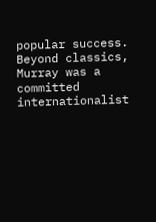popular success. Beyond classics, Murray was a committed internationalist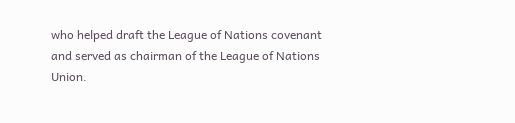who helped draft the League of Nations covenant and served as chairman of the League of Nations Union.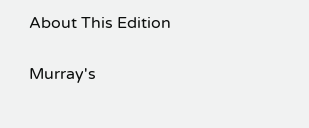About This Edition

Murray's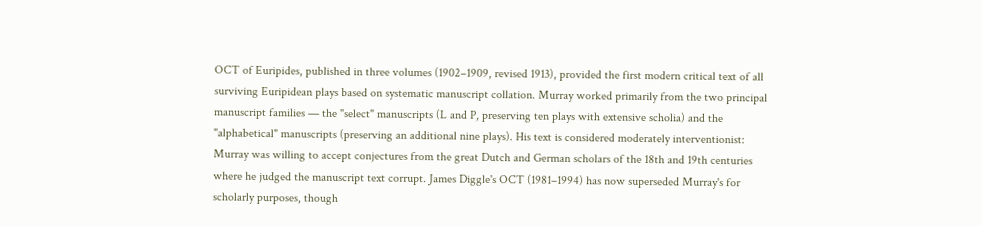OCT of Euripides, published in three volumes (1902–1909, revised 1913), provided the first modern critical text of all surviving Euripidean plays based on systematic manuscript collation. Murray worked primarily from the two principal manuscript families — the "select" manuscripts (L and P, preserving ten plays with extensive scholia) and the "alphabetical" manuscripts (preserving an additional nine plays). His text is considered moderately interventionist: Murray was willing to accept conjectures from the great Dutch and German scholars of the 18th and 19th centuries where he judged the manuscript text corrupt. James Diggle's OCT (1981–1994) has now superseded Murray's for scholarly purposes, though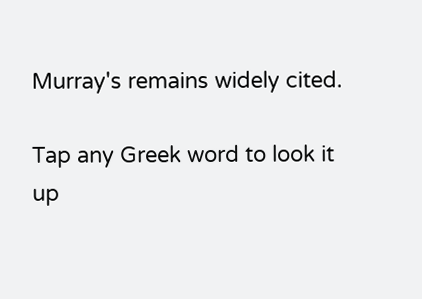Murray's remains widely cited.

Tap any Greek word to look it up